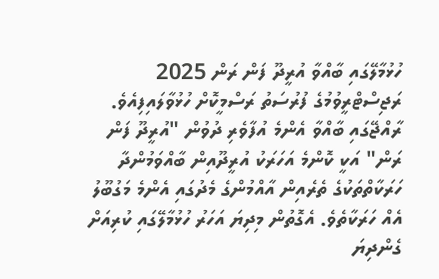ހުޅުމާލޭގައި ބާއްވާ އުރީދޫ ފަން ރަން 2025 ރަޖިސްޓްރީވުމުގެ ފުރުސަތު ރަސްމީކޮށް ހުޅުވާލައިފިއެވެ.
ރާއްޖޭގައި ބާއްވާ އެންމެ އުފާވެރި ދުވުން "އުރީދޫ ފަން ރަން" އަކީ ކޮންމެ އަހަރަކު އުރީދޫއިން ބާއްވަމުންދާ ހަރަކާތްތަކުގެ ތެރެއިން އާއްމުންގެ މެދުގައި އެންމެ މަގުބޫލު އެއް ހަރަކާތެވެ. އެގޮތުން މިދިޔަ އަހަރު ހުޅުމާލޭގައި ކުރިއަށް ގެންދިޔަ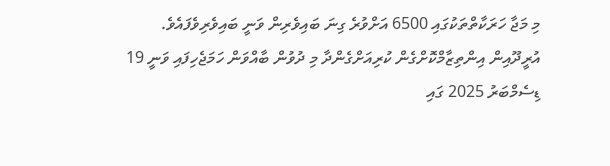މި މަޖާ ހަރަކާތްތަކުގައި 6500 އަށްވުރެ ގިނަ ބައިވެރިން ވަނީ ބައިވެރިވެފައެވެ.
އުރީދޫއިން އިންތިޒާމްކޮށްގެން ކުރިއަށްގެންދާ މި ދުވުން ބާއްވަން ހަމަޖެހިފައި ވަނީ 19 ޑިސެމްބަރު 2025 ގައި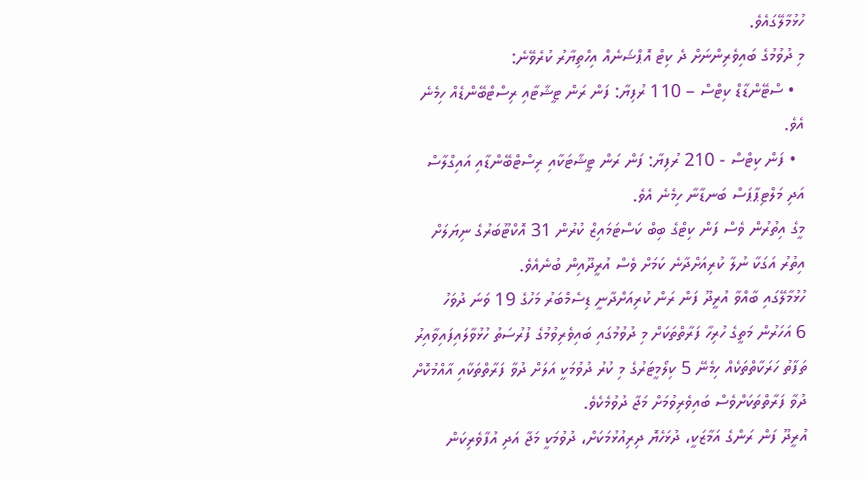ހުޅުމާލޭގައެވެ.
މި ދުވުމުގެ ބައިވެރިންނަށް ދެ ކިޓް އޮޕްޝަނެއް އިހްތިޔާރު ކުރެވޭނެ:
  • ސްޓޭންޑާޑް ކިޓްސް – 110 ރުފިޔާ: ފަން ރަން ޓީޝާޓާއި ރިސްޓްބޭންޑެއް ހިމެނެ އެވެ.
  • ފަން ކިޓްސް - 210 ރުފިޔާ: ފަން ރަން ޓީޝާޓަކާއި ރިސްޓްބޭންޑާއި އައިގްލާސް އަދި މަލްޓިޕާޕަސް ބަނޑާނާ ހިމެނެ އެވެ.
މީގެ އިތުރުން ވެސް ފަން ކިޓްގެ ބިބް ކަސްޓަމައިޒް ކުރުން 31 އޮކްޓޫބަރުގެ ނިޔަލަށް އިތުރު އަގަކާ ނުލާ ކުރިއަށްދާނެ ކަމަށް ވެސް އުރީދޫއިން ބުނެއެވެ.
ހުޅުމާލޭގައި ބާއްވާ އުރީދޫ ފަން ރަން ކުރިއަށްދާނީ ޑިސެމްބަރު މަހުގެ 19 ވަނަ ދުވަހު
6 އަހަރުން މަތީގެ ހުރިހާ ފަރާތްތަކަށް މި ދުވުމުގައި ބައިވެރިވުމުގެ ފުރުސަތު ހުޅުވާލައިފައިވާއިރު ތަފާތު ހަރަކާތްތަކެއް ހިމެނޭ 5 ކިލޯމީޓަރުގެ މި ކުރު ދުވުމަކީ އަލަށް ދުވާ ފަރާތްތަކާއި އާއްމުކޮށް ދުވާ ފަރާތްތަކަށްވެސް ބައިވެރިވުމަށް މަޖާ ދުވުމެކެވެ.
އުރީދޫ ފަން ރަންގެ އަމާޒަކީ، ދުޅަހެޔޮ ދިރިއުޅުމަކަށް، ދުވުމަކީ މަޖާ އަދި އުފާވެރިކަން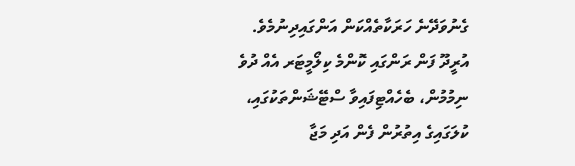ގެނުވަދޭނެ ހަރަކާތެއްކަން އަންގައިދިނުމެވެ. އުރީދޫ ފަން ރަންގައި ކޮންމެ ކިލޯމީޓަރ އެއް ދުވެ ނިމުމުން، ބެހެއްޓިފައިވާ ސްޓޭޝަންތަކުގައި، ކުލަގައިގެ އިތުރުން ފެން އަދި މަޖާ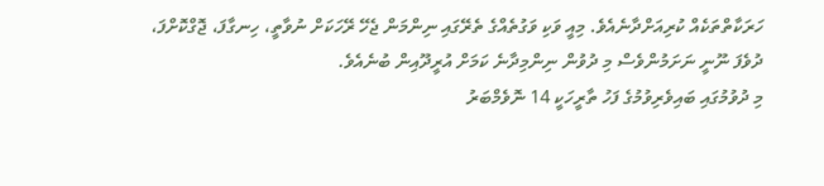ހަރަކާތްތަކެއް ކުރިއަށްދާނެއެވެ. މިއީ ވަކި ވަގުތެއްގެ ތެރޭގައި ނިންމަން ޖެހޭ ރޭހަކަށް ނުވާތީ، ހިނގާފަ، ޖޮގްކޮށްފަ، ދުވެފަ ނޫނީ ނަށަމުންވެސް މި ދުވުން ނިންމިދާނެ ކަމަށް އުރީދޫއިން ބުނެއެވެ.
މި ދުވުމުގައި ބައިވެރިވުމުގެ ފަހު ތާރީހަކީ 14 ނޮވެމްބަރު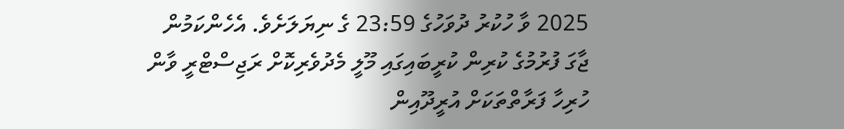2025 ވާ ހުކުރު ދުވަހުގެ 23:59 ގެ ނިޔަލަށެވެ. އެހެންކަމުން ޖާގަ ފުރުމުގެ ކުރިން ކުރީބައިގައި މޫލީ މެދުވެރިކޮށް ރަޖިސްޓްރީ ވާން ހުރިހާ ފަރާތްތަކަށް އުރީދޫއިން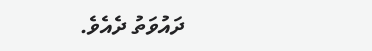ދައުވަތު ދެއެވެ.